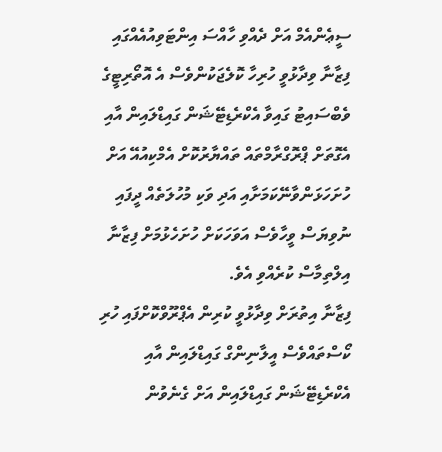ސީޢެންއެމް އަށް ދެއްވި ހާއްސަ އިންޓަވިއުއެއްގައި ފިޒާނާ ވިދާޅުވީ ހުރިހާ ކޮލެޖަކުންވެސް އެ އޮތޯރިޓީގެ ވެބްސައިޓު ގައިވާ އެކްރެޑިޓޭޝަން ގައިޑްލައިން އާއި އެގޮތަށް ޕްރޮގްރާމްތައް ތައްޔާރުކޮށް އެމްކިއުއޭ އަށް ހުށަހަޅަންވާނޭކަމަށާއި އަދި ވަކި މުހުލަތެއް ދީފައި ނުވިޔަސް ވީހާވެސް އަވަހަކަށް ހުށަހެޅުމަށް ފިޒާނާ އިލްތިމާސް ކުރެއްވި އެވެ.
ފިޒާނާ އިތުރަށް ވިދާޅުވީ ކުރިން އެޕްރޫވްކޮށްފައި ހުރި ކޯސްތައްވެސް އީލާނިންގް ގައިޑްލައިން އާއި އެކްރެޑިޓޭޝަން ގައިޑްލައިން އަށް ގެނެވުން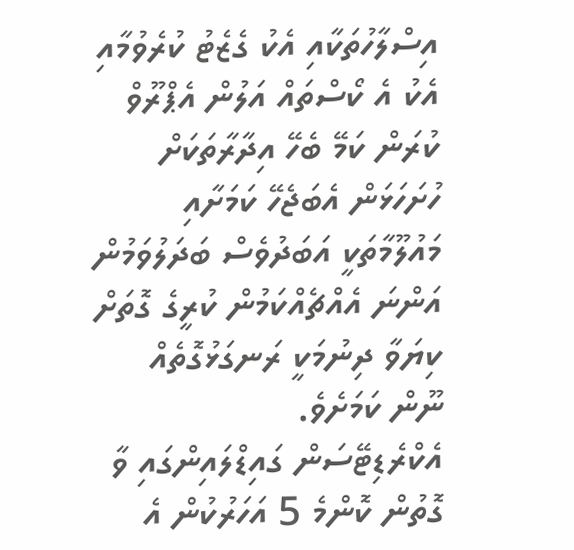އިސްލާހުތަކާއި އެކު ގެޒެޓު ކުރެވުމާއި އެކު އެ ކޯސްތައް އަލުން އެޕްރޫވް ކުރަން ކަމޭ ބެހޭ އިދާރާތަކަށް ހުށަހަޅަން އެބަޖެހޭ ކަމަށާއި މައުލޫމާތަކީ އަބަދުވެސް ބަދަލުވަމުން އަންނަ އެއްޗެއްކަމުން ކުރީގެ ގޮތަށް ކިޔަވާ ދިނުމަކީ ރަނގަޅުގޮތެއް ނޫން ކަމަށެވެ.
އެކްރެޑިޓޭސަން ގައިޑްލައިންގައި ވާ ގޮތުން ކޮންމެ 5 އަހަރުކުން އެ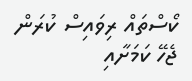ކޯސްތައް ރިވައިސް ކުރަން ޖެހޭ ކަމަށާއި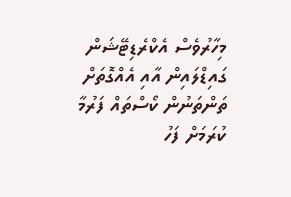މިހާރުވެސް އެކްރެޑިޓޭޝަން ގައިޑްލައިން އާއި އެއްގޮތަށް ތަންތަނުން ކޯސްތައް ފަރުމާ ކުރަމަށް ފަހު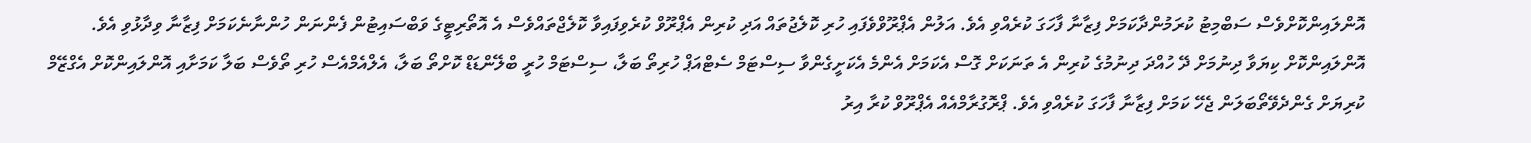އޮންލައިންކޮށްވެސް ސަބްމިޓު ކުރަމުންދާކަމަށް ފިޒާނާ ފާހަގަ ކުރެއްވި އެވެ. އަލުން އެޕްރޫވްވެފައި ހުރި ކޮލެޖުތައް އަދި ކުރިން އެޕްރޫވް ކުރެވިފައިވާ ކޮލެޖްތައްވެސް އެ އޮތޯރިޓީގެ ވަބްސައިޓުން ފެންނަން ހުންނާނެކަމަށް ފިޒާނާ ވިދާޅުވި އެވެ.
އޮންލައިންކޮށް ކިޔަވާ ދިނުމަށް ދޭ ހުއްދަ ދިނުމުގެ ކުރިން އެ ތަނަކަށް ގޮސް އެކަމަށް އެންމެ އެކަށީގެންވާ ސިސްޓަމް ސެޓްއަޕް ހުރިތޯ ބަލާ، ސިސްޓަމް ހުރީ ބްލޭންޑަޑް ކޮށްތޯ ބަލާ، އެލްއެމްއެސް ހުރި ތޯވެސް ބަލާ ކަމަށާއި އޮންލައިންކޮށް އެގްޒޭމް ކުރިޔަށް ގެންދެވޭތޯބަލަން ޖެހޭ ކަމަށް ފިޒާނާ ފާހަގަ ކުރެއްވި އެވެ. ޕްރޮގުރާމްއެއް އެޕްރޫވް ކުރާ އިރު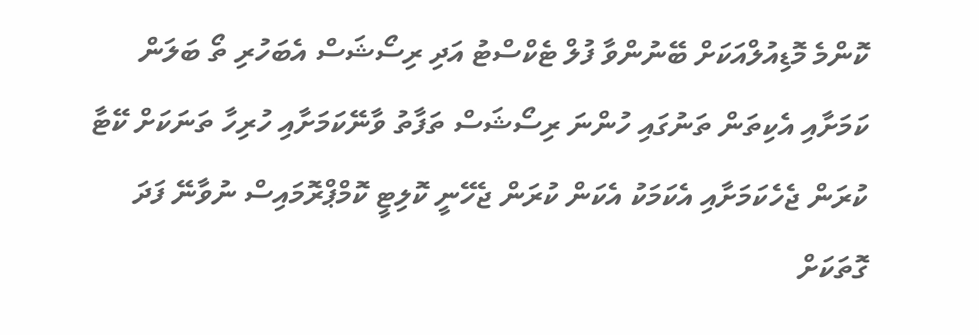ކޮންމެ މޮޑިއުލްއަކަށް ބޭނުންވާ ފުލް ޓެކްސްޓު އަދި ރިސޯޝަސް އެބަހުރި ތޯ ބަލަން ކަމަށާއި އެކިތަން ތަނުގައި ހުންނަ ރިސޯޝަސް ތަފާތު ވާނޭކަމަށާއި ހުރިހާ ތަނަކަށް ކޭޓާ ކުރަން ޖެހެކަމަށާއި އެކަމަކު އެކަން ކުރަން ޖެހޭނީ ކޮލިޓީ ކޮމްޕްރޮމައިސް ނުވާނޭ ފަދަ ގޮތަކަށް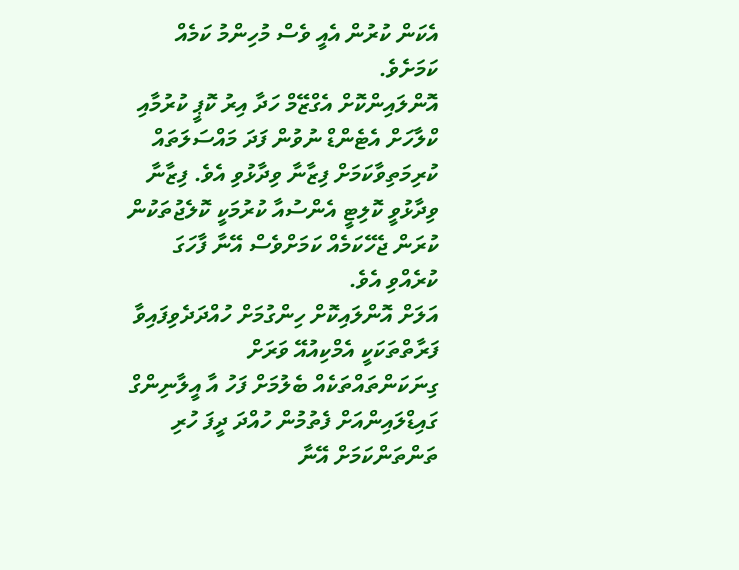އެކަން ކުރުން އެއީ ވެސް މުހިންމު ކަމެއް ކަމަށެވެ.
އޮންލައިންކޮށް އެގްޒޭމް ހަދާ އިރު ކޮޕީ ކުރުމާއި ކްލާހަށް އެޓެންޑް ނުވުން ފަދަ މައްސަލަތައް ކުރިމަތިވާކަމަށް ފިޒާނާ ވިދާޅުވި އެވެ. ފިޒާނާ ވިދާޅުވީ ކޮލިޓީ އެންސުއާ ކުރުމަކީ ކޮލެޖުތަކުން ކުރަން ޖެހޭކަމެއް ކަމަށްވެސް އޭނާ ފާހަގަ ކުރެއްވި އެވެ.
އަލަށް އޮންލައިކޮށް ހިންގުމަށް ހުއްދަދެވިފައިވާ ފަރާތްތަކަކީ އެމްކިއުއޭ ވަރަށް ގިނަކަންތައްތަކެއް ބެލުމަށް ފަހު އާ އީލާނިންގް ގައިޑްލައިންއަށް ފެތުމުން ހުއްދަ ދީފަ ހުރި ތަންތަންކަމަށް އޭނާ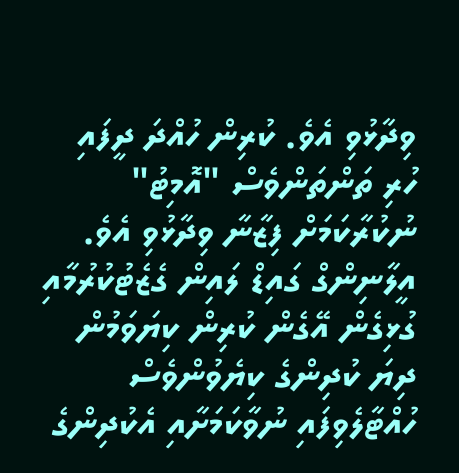ވިދާޅުވި އެވެ. ކުރިން ހުއްދަ ދީފައި ހުރި ތަންތަންވެސް "އޮމިޓު" ނުކުރާކަމަށް ފިޒާނާ ވިދާޅުވި އެވެ. އީލާނިންގް ގައިޑް ލައިން ގެޒެޓުކުރުމާއި ގުޅިގެން އޭގެން ކުރިން ކިޔަވަމުން ދިޔަ ކުދިންގެ ކިޔެވުންވެސް ހުއްޓާލެވިފައި ނުވާކަމަށާއި އެކުދިންގެ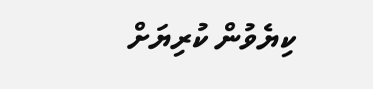ކިޔެވުން ކުރިޔަށް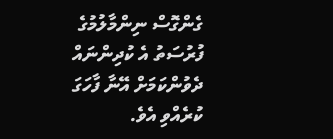ގެންގޮސް ނިންމާލުމުގެ ފުރުސަތު އެ ކުދިންނައް ދެވުންކަމަށް އޭނާ ފާހަގަ ކުރެއްވި އެވެ.